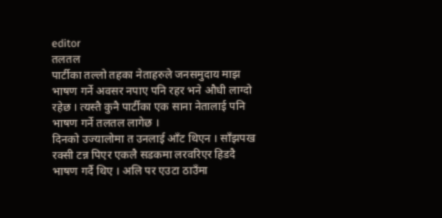editor
तलतल
पार्टीका तल्लो तहका नेताहरुले जनसमुदाय माझ भाषण गर्ने अवसर नपाए पनि रहर भने औधी लाग्दो रहेछ । त्यस्तै कुनै पार्टीका एक साना नेतालाई पनि भाषण गर्ने तलतल लागेछ ।
दिनको उज्यालोमा त उनलाई आँट थिएन । साँझपख रक्सी टन्न पिएर एकलै सडकमा लरवरिएर हिडदै भाषण गर्दै थिए । अलि पर एउटा ठाउँमा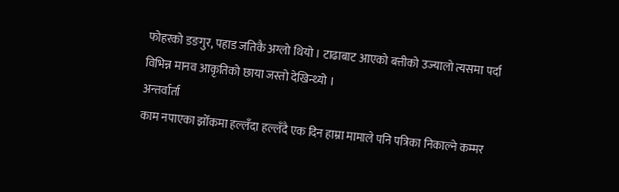फोहरको डङगुर, पहाड जतिकै अग्लो थियो । टाढाबाट आएको बत्तीको उज्यालो त्यसमा पर्दा विभिन्न मानव आकृतिको छाया जस्तो देखिन्थ्यो ।
अन्तर्वार्ता
काम नपाएका झोँकमा हल्लँदा हल्लँदै एक दिन हाम्रा मामाले पनि पत्रिका निकाल्ने कम्मर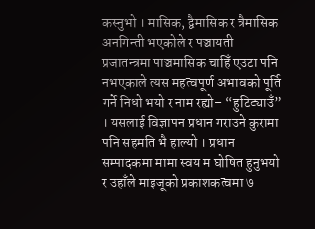कस्नुभो । मासिक, द्वैमासिक र त्रैमासिक अनगिन्ती भएकोले र पञ्चायती प्रजातन्त्रमा पाञ्चमासिक चाहिँ एउटा पनि नभएकाले त्यस महत्वपूर्ण अभावको पूर्ति गर्ने निधो भयो र नाम रह्यो– “हुटिट्याउँ” । यसलाई विज्ञापन प्रधान गराउने कुरामा पनि सहमति भै हाल्यो । प्रधान सम्पादकमा मामा स्वय म घोषित हुनुभयो र उहाँले माइजूको प्रकाशकत्वमा ७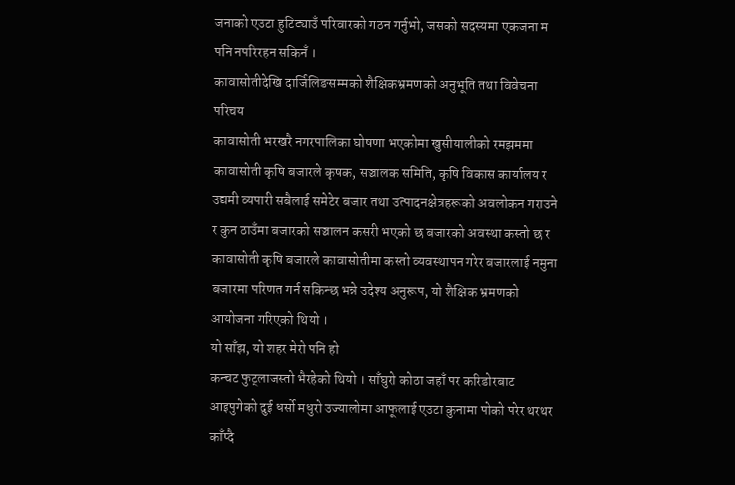जनाको एउटा हुटिट्याउँ परिवारको गठन गर्नुभो, जसको सदस्यमा एकजना म पनि नपरिरहन सकिनँ ।
कावासोतीदेखि दार्जिलिङसम्मको शैक्षिकभ्रमणको अनुभूति तथा विवेचना
परिचय
कावासोती भरखरै नगरपालिका घोषणा भएकोमा खुसीयालीको रमझममा कावासोती कृषि बजारले कृषक, सञ्चालक समिति, कृषि विकास कार्यालय र उद्यमी व्यपारी सबैलाई समेटेर बजार तथा उत्पादनक्षेत्रहरूको अवलोकन गराउने र कुन ठाउँमा बजारको सञ्चालन कसरी भएको छ बजारको अवस्था कस्तो छ र कावासोती कृषि बजारले कावासोतीमा कस्तो व्यवस्थापन गरेर बजारलाई नमुना बजारमा परिणत गर्न सकिन्छ भन्ने उदेश्य अनुरूप, यो शैक्षिक भ्रमणको आयोजना गरिएको थियो ।
यो साँझ, यो शहर मेरो पनि हो
कन्चट फुट्लाजस्तो भैरहेको थियो । साँघुरो कोठा जहाँ पर करिडोरबाट आइपुगेको दुई धर्सो मधुरो उज्यालोमा आफूलाई एउटा कुनामा पोको परेर थरथर काँप्दै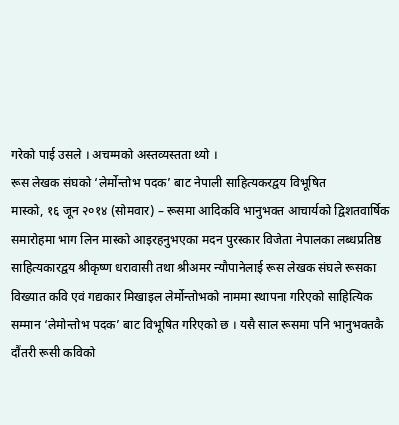गरेको पाई उसले । अचम्मको अस्तव्यस्तता थ्यो ।
रूस लेखक संघको ‘लेर्मोन्तोभ पदक’ बाट नेपाली साहित्यकरद्वय विभूषित
मास्को, १६ जून २०१४ (सोमवार) – रूसमा आदिकवि भानुभक्त आचार्यको द्विशतवार्षिक समारोहमा भाग लिन मास्को आइरहनुभएका मदन पुरस्कार विजेता नेपालका लब्धप्रतिष्ठ साहित्यकारद्वय श्रीकृष्ण धरावासी तथा श्रीअमर न्यौपानेलाई रूस लेखक संघले रूसका विख्यात कवि एवं गद्यकार मिखाइल लेर्मोन्तोभको नाममा स्थापना गरिएको साहित्यिक सम्मान ‘लेमोन्तोभ पदक’ बाट विभूषित गरिएको छ । यसै साल रूसमा पनि भानुभक्तकै दौंतरी रूसी कविको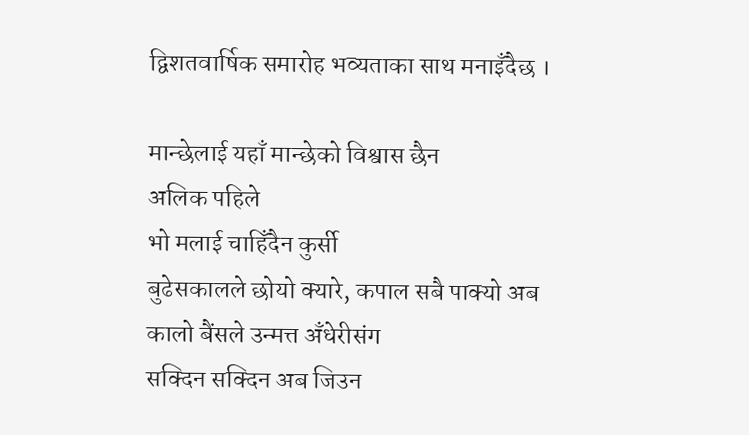द्विशतवार्षिक समारोह भव्यताका साथ मनाइँदैछ ।

मान्छेलाई यहाँ मान्छेको विश्वास छैन
अलिक पहिले
भो मलाई चाहिँदैन कुर्सी
बुढेसकालले छोयो क्यारे, कपाल सबै पाक्यो अब
कालो बैंसले उन्मत्त अँधेरीसंग
सक्दिन सक्दिन अब जिउन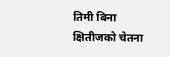तिमी बिना
क्षितीजको चेतना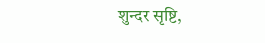शुन्दर सृष्टि,